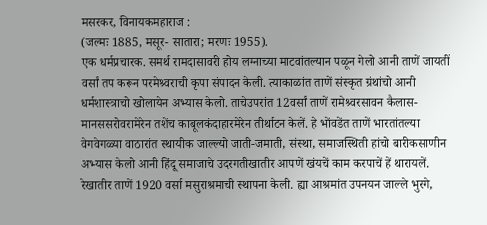मसरकर, विनायकमहाराज :
(जल्मः 1885, मसूर- सातारा; मरणः 1955).
एक धर्मप्रचारक. समर्थ रामदासावरी होय लग्नाच्या माटवांतल्यान पळून गेलो आनी ताणें जायतीं वर्सां तप करून परमेश्र्वराची कृपा संपादन केली. त्याकाळांत ताणें संस्कृत ग्रंथांचो आनी धर्मशास्त्राचो खोलायेन अभ्यास केलो. ताचेउपरांत 12वर्सां ताणें रामेश्र्वरसावन कैलास-मानससरोवरामेरेन तशेंच काबूलकंदाहारमेरेन तीर्थाटन केलें. हे भोंवडेंत ताणें भारतांतल्या वेगवेगळ्या वाठारांत स्थायीक जाल्ल्यो जाती-जमाती, संस्था, समाजस्थिती हांचो बारीकसाणीन अभ्यास केलो आनी हिंदू समाजाचे उदरगतीखातीर आपणें खंयचें काम करपाचें हें थारायलें. रेखातीर ताणें 1920 वर्सा मसुराश्रमाची स्थापना केली. ह्या आश्रमांत उपनयन जाल्ले भुरगे,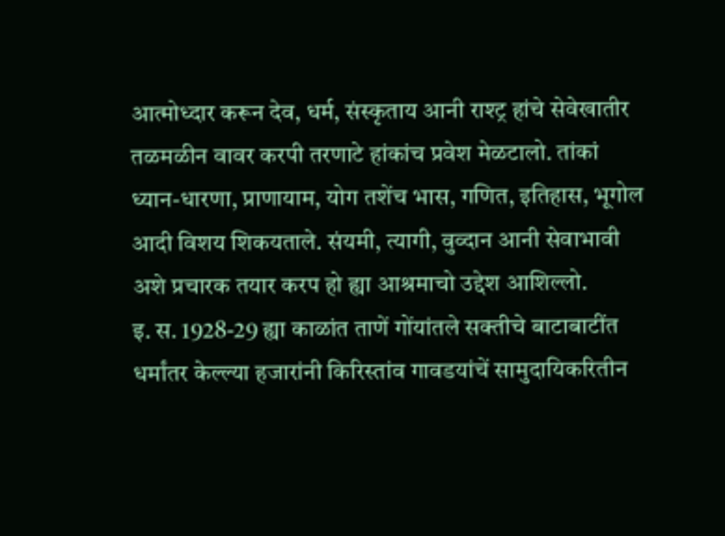आत्मोध्दार करून देव, धर्म, संस्कृताय आनी राश्ट्र हांचे सेवेखातीर तळमळीन वावर करपी तरणाटे हांकांच प्रवेश मेळटालो. तांकां ध्यान-धारणा, प्राणायाम, योग तशेंच भास, गणित, इतिहास, भूगोल आदी विशय शिकयताले. संयमी, त्यागी, वुव्दान आनी सेवाभावी अशे प्रचारक तयार करप हो ह्या आश्रमाचो उद्देश आशिल्लो.
इ. स. 1928-29 ह्या काळांत ताणें गोंयांतले सक्तीचे बाटाबाटींत धर्मांतर केल्ल्या हजारांनी किरिस्तांव गावडयांचें सामुदायिकरितीन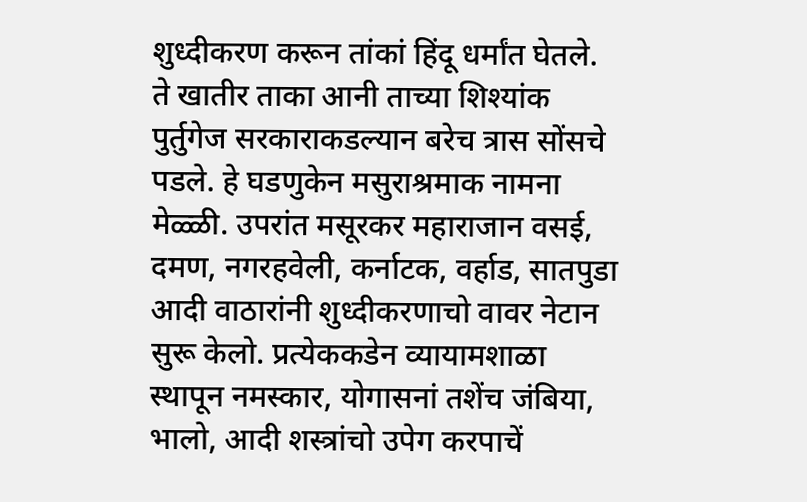शुध्दीकरण करून तांकां हिंदू धर्मांत घेतले. ते खातीर ताका आनी ताच्या शिश्यांक पुर्तुगेज सरकाराकडल्यान बरेच त्रास सोंसचे पडले. हे घडणुकेन मसुराश्रमाक नामना मेळ्ळी. उपरांत मसूरकर महाराजान वसई, दमण, नगरहवेली, कर्नाटक, वर्हाड, सातपुडा आदी वाठारांनी शुध्दीकरणाचो वावर नेटान सुरू केलो. प्रत्येककडेन व्यायामशाळा स्थापून नमस्कार, योगासनां तशेंच जंबिया, भालो, आदी शस्त्रांचो उपेग करपाचें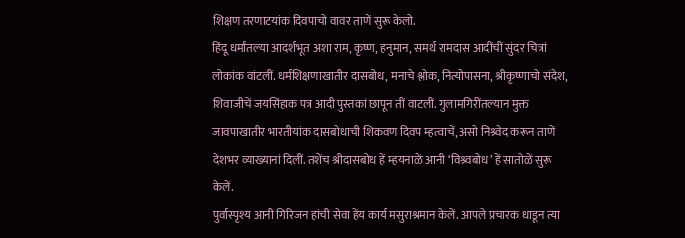शिक्षण तरणाटयांक दिवपाचो वावर ताणें सुरू केलो.
हिंदू धर्मांतल्या आदर्शभूत अशा राम, कृष्ण, हनुमान, समर्थ रामदास आदींचीं सुंदर चित्रां लोकांक वांटलीं. धर्मशिक्षणाखातीर दासबोध, मनाचे श्लोक, नित्योपासना, श्रीकृष्णाचो संदेश, शिवाजीचें जयसिंहाक पत्र आदी पुस्तकां छापून तीं वाटलीं. गुलामगिरींतल्यान मुक्त जावपाखातीर भारतीयांक दासबोधाची शिकवण दिवप म्हत्वाचें, असो निश्र्वेद करून ताणें देशभर व्याख्यानां दिलीं. तशेंच श्रीदासबोध हें म्हयनाळें आनी ‘विश्र्वबोध’ हें सातोळें सुरू केलें.
पुर्वास्पृश्य आनी गिरिजन हांची सेवा हेंय कार्य मसुराश्रमान केलें. आपले प्रचारक धाडून त्या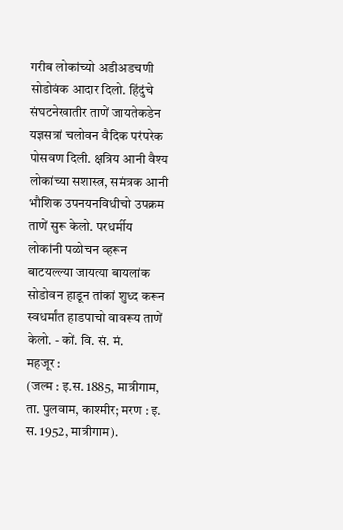गरीब लोकांच्यो अडीअडचणी सोडोवंक आदार दिलो. हिंदुंचे संघटनेखातीर ताणें जायतेकडेन यज्ञसत्रां चलोवन वैदिक परंपरेक पोसवण दिली. क्षत्रिय आनी वैश्य लोकांच्या सशास्त्र, समंत्रक आनी भौशिक उपनयनविधीचो उपक्रम ताणें सुरू केलो. परधर्मीय लोकांनी पळोचन व्हरून बाटयल्ल्या जायत्या बायलांक सोडोवन हाडून तांकां शुध्द करून स्वधर्मांत हाडपाचो वावरूय ताणें केलो. - कों. वि. सं. मं.
महजूर :
(जल्म : इ.स. 1885, मात्रीगाम, ता. पुलवाम, काश्मीर; मरण : इ. स. 1952, मात्रीगाम).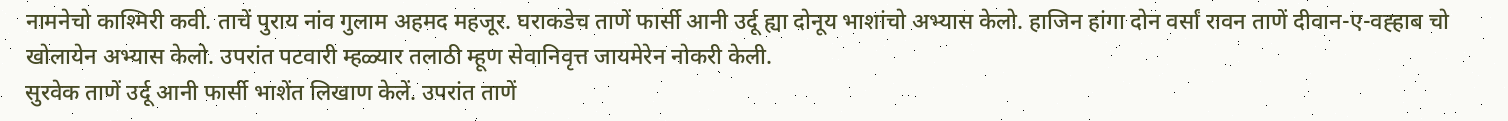नामनेचो काश्मिरी कवी. ताचें पुराय नांव गुलाम अहमद महजूर. घराकडेच ताणें फार्सी आनी उर्दू ह्या दोनूय भाशांचो अभ्यास केलो. हाजिन हांगा दोन वर्सां रावन ताणें दीवान-ए-वह्हाब चो खोलायेन अभ्यास केलो. उपरांत पटवारी म्हळ्यार तलाठी म्हूण सेवानिवृत्त जायमेरेन नोकरी केली.
सुरवेक ताणें उर्दू आनी फार्सी भाशेंत लिखाण केलें. उपरांत ताणें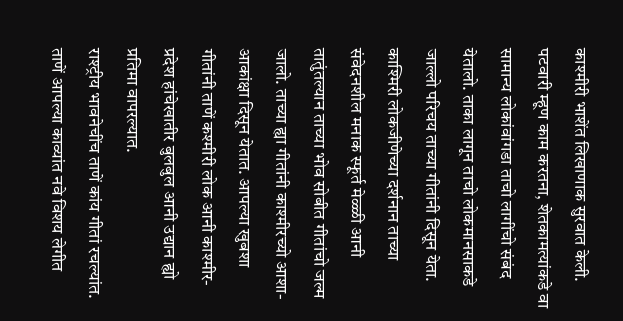काश्मीरी भाशेंत लिखाणाक सुरवात केली. पटवारी म्हूण काम करतना, शेतकामत्यांकडे वा सामान्य लोकांवांगडा ताचो लागींचो संबंद येतालो. ताका लागून ताचो लोकमानसाकडे जाल्लो परिचय ताच्या गीतांनी दिसून येता. काश्मिरी लोकजीणेच्या दर्शनान ताच्या संवेदनशील मनाक स्फूर्त मेळ्ळी आनी तातुंतल्यान ताच्या भोव सोबीत गीतांचो जल्म जालो. ताच्या ह्या गीतांनी काश्मीरच्यो आशा-आकांक्षा दिसून येतात. आपल्या खुबशा गीतांनी ताणें कश्मीरी लोक आनी काश्मीर-प्रदेश हांचेखातीर बुलबुल आनी उद्यान ह्यो प्रतिमा वापरल्यात.
राश्ट्रीय भावनेचींच ताणें कांय गीतां रचल्यांत. ताणें आपल्या काव्यांत नवे विशय लेगीत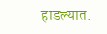हाडल्यात.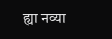ह्या नव्या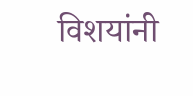विशयांनी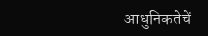आधुनिकतेचें